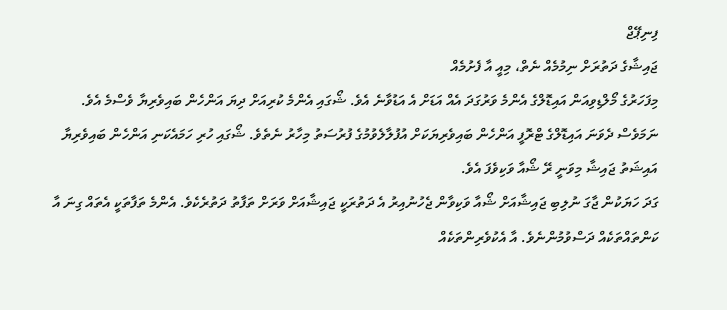ފިނިޕޭޖް
ޖައިޝާގެ ދަތުރަށް ނިމުމެއް ނެތް، މިއީ އާ ފެށުމެއް
މިފަހަރުގެ މޯލްޑިވިއަން އައިޑޮލްގެ އެންމެ ވަރުގަދަ އެއް އަޑަށް އެ އަޑުވާނެ އެވެ. ޝޯގައި އެންމެ ކުރިއަށް ދިޔަ އަންހެން ބައިވެރިޔާ ވެސްމެ އެވެ. ނަމަވެސް ދެވަނަ އައިޑޮލްގެ ޓްރޮފީ އަންހެން ބައިވެރިޔަކަށް އުފުލާލެވުމުގެ ފުރުސަތު މިހާރު ނެތެވެ. ޝޯގައި ހުރި ހަމައެކަނި އަންހެން ބައިވެރިޔާ އައިޝަތު ޖައިޝާ މިވަނީ ރޭ ޝޯއާ ވަކިވެފަ އެވެ.
ގަދަ ހަޔަކުން ޖާގަ ނުލިބި ޖައިޝާއަށް ޝޯއާ ވަކިވާން ޖެހުނުއިރު އެ ދަތުރަކީ ޖައިޝާއަށް ވަރަށް ތަފާތު ދަތުރެކެވެ. އެންމެ ތަފާތަކީ އެތައް ގިނަ އާ ކަންތައްތަކެއް ދަސްވުމުންނެވެ. އާ އެކުވެރިންތަކެއް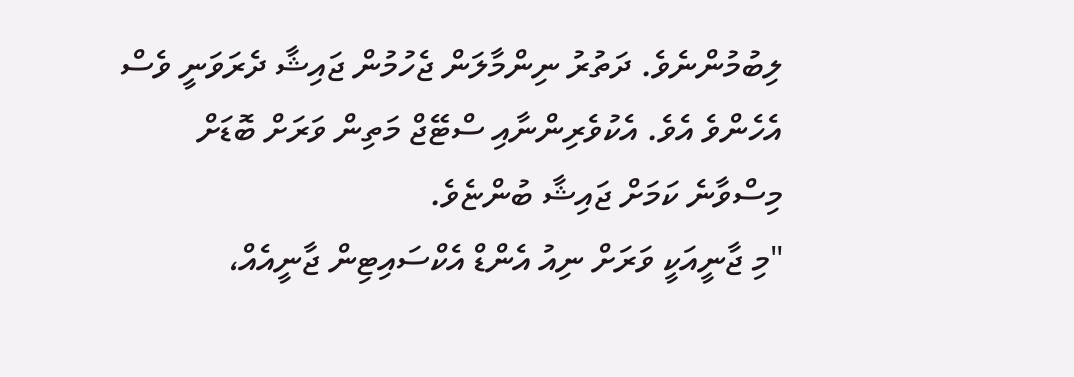ލިބުމުންނެވެ. ދަތުރު ނިންމާލަން ޖެހުމުން ޖައިޝާ ދެރަވަނީ ވެސް އެހެންވެ އެވެ. އެކުވެރިންނާއި ސްޓޭޖް މަތިން ވަރަށް ބޮޑަށް މިސްވާނެ ކަމަށް ޖައިޝާ ބުންޏެވެ.
"މި ޖާނީއަކީ ވަރަށް ނިއު އެންޑް އެކްސައިޓިން ޖާނީއެއް،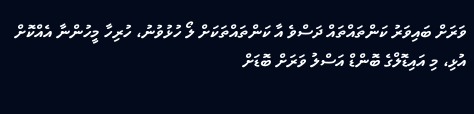ވަރަށް ބައިވަރު ކަންތައްތައް ދަސްވެ އާ ކަންތައްތަކަށް ލޯ ހުޅުވުނު، ހުރިހާ މީހުންނާ އެއްކޮށް އުޅި، މި އައިޑޮލްގެ ބޮންޑް އަސްލު ވަރަށް ބޮޑަށް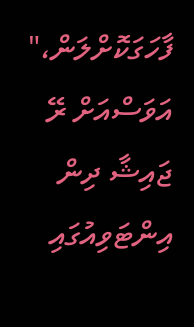ފާހަގަކޮށްލަން،" އަވަސްއަށް ރޭ ޖައިޝާ ދިން އިންޓަވިއުގައި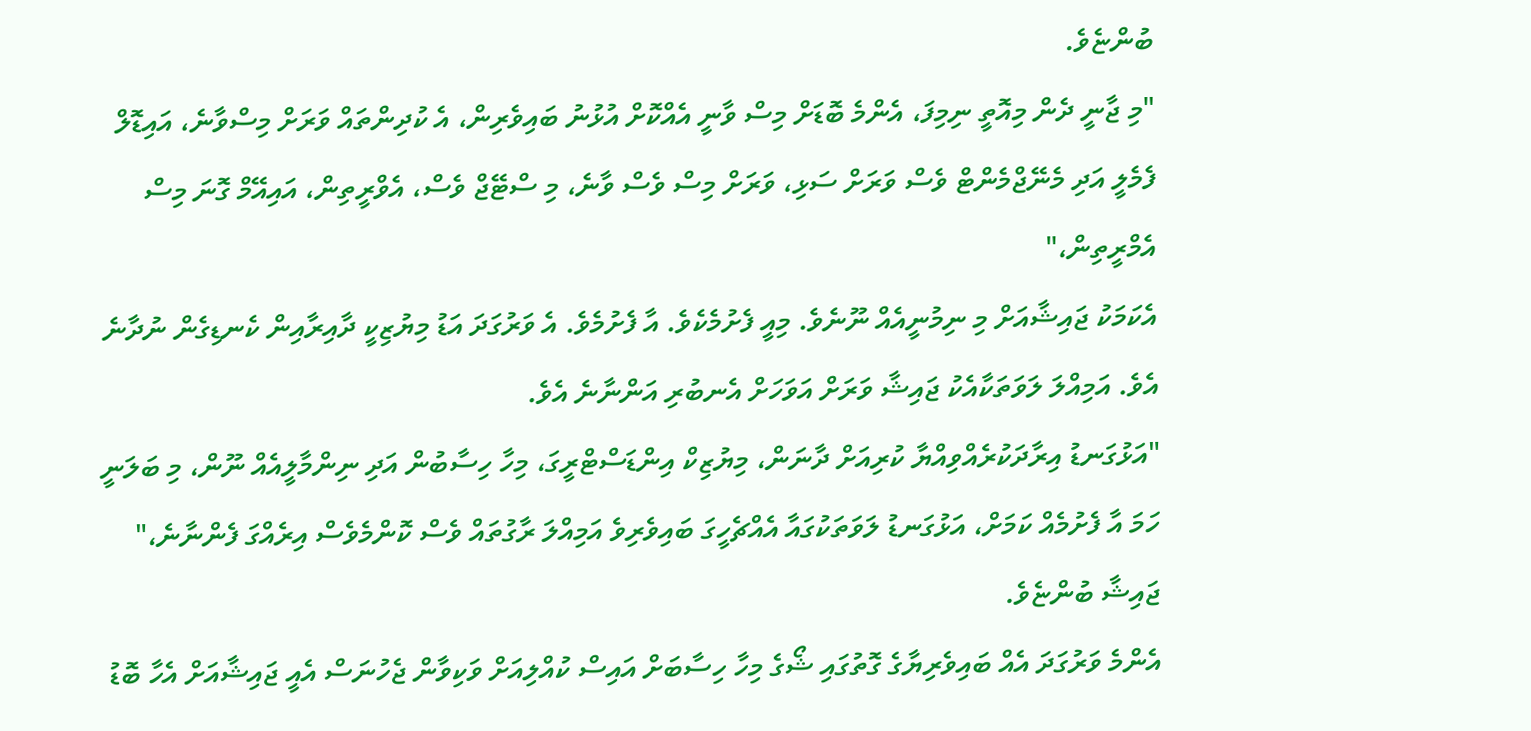ބުންޏެވެ.
"މި ޖާނީ ދެން މިއޮތީ ނިމިފަ، އެންމެ ބޮޑަށް މިސް ވާނީ އެއްކޮށް އުޅުނު ބައިވެރިން، އެ ކުދިންތައް ވަރަށް މިސްވާނެ، އައިޑޮލް ފެމެލީ އަދި މެނޭޖްމެންޓް ވެސް ވަރަށް ސަޅި، ވަރަށް މިސް ވެސް ވާނެ، މި ސްޓޭޖް ވެސް، އެވްރީތިން، އައިއޭމް ގޮނަ މިސް އެމްރީތިން،"
އެކަމަކު ޖައިޝާއަށް މި ނިމުނީއެއް ނޫނެވެ. މިއީ ފެށުމެކެވެ. އާ ފެށުމެވެ. އެ ވަރުގަދަ އަޑު މިޔުޒިކީ ދާއިރާއިން ކެނޑިގެން ނުދާނެ އެވެ. އަމިއްލަ ލަވަތަކާއެކު ޖައިޝާ ވަރަށް އަވަހަށް އެނބުރި އަންނާނެ އެވެ.
"އަޅުގަނޑު އިރާދަކުރެއްވިއްޔާ ކުރިއަށް ދާނަން، މިޔުޒިކް އިންޑަސްޓްރީގަ، މިހާ ހިސާބުން އަދި ނިންމާލީއެއް ނޫން، މި ބަލަނީ ހަމަ އާ ފެށުމެއް ކަމަށް، އަޅުގަނޑު ލަވަތަކުގައާ އެއްޗެހީގަ ބައިވެރިވެ އަމިއްލަ ރާގުތައް ވެސް ކޮންމެވެސް އިރެއްގަ ފެންނާނެ،" ޖައިޝާ ބުންޏެވެ.
އެންމެ ވަރުގަދަ އެއް ބައިވެރިޔާގެ ގޮތުގައި ޝޯގެ މިހާ ހިސާބަށް އައިސް ކުއްލިއަށް ވަކިވާން ޖެހުނަސް އެއީ ޖައިޝާއަށް އެހާ ބޮޑު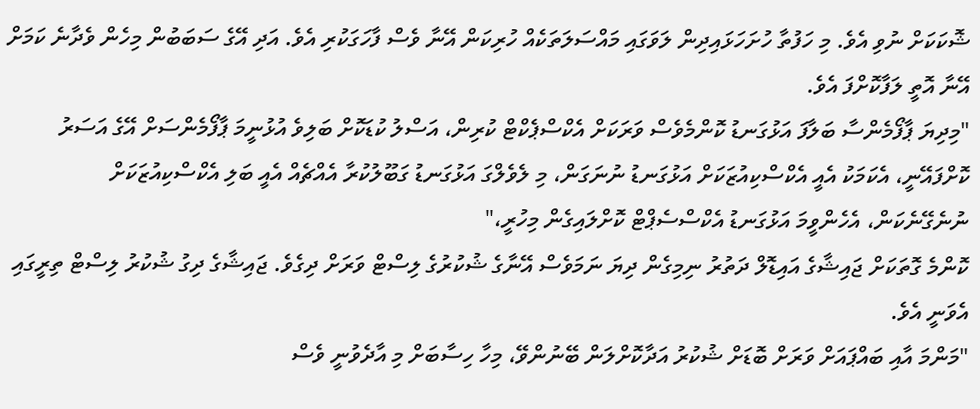ޝޮކަކަށް ނުވި އެވެ. މި ހަފުތާ ހުށަހަޅައިދިން ލަވަގައި މައްސަލަތަކެއް ހުރިކަން އޭނާ ވެސް ފާހަގަކުރި އެވެ. އަދި އޭގެ ސަބަބުން މިހެން ވެދާނެ ކަމަށް އޭނާ އޮތީ ލަފާކޮށްފަ އެވެ.
"މިދިޔަ ޕާފޯމެންސާ ބަލާފަ އަޅުގަނޑު ކޮންމެވެސް ވަރަކަށް އެކްސްޕެކްޓް ކުރިން، އަސްލު ކުޑަކޮށް ބަލިވެ އުޅުނީމަ ޕާފޯމެންސަށް އޭގެ އަސަރު ކޮށްފައޭނީ، އެކަމަކު އެއީ އެކްސްކިއުޒަކަށް އަޅުގަނޑު ނުނަގަން، މި ލެވެލްގަ އަޅުގަނޑު ގަބޫލުކުރާ އެއްޗެއް އެއީ ބަލި އެކްސްކިއުޒަކަށް ނުނެގޭނެކަން، އެހެންވީމަ އަޅުގަނޑު އެކްސްސެޕްޓް ކޮށްލައިގެން މިހުރީ،"
ކޮންމެ ގޮތަކަށް ޖައިޝާގެ އައިޑޮލް ދަތުރު ނިމިގެން ދިޔަ ނަމަވެސް އޭނާގެ ޝުކުރުގެ ލިސްޓް ވަރަށް ދިގެވެ. ޖައިޝާގެ ދިގު ޝުކުރު ލިސްޓް ތިރީގައި އެވަނީ އެވެ.
"މަންމަ އާއި ބައްޕައަށް ވަރަށް ބޮޑަށް ޝުކުރު އަދާކޮށްލަން ބޭނުންވޭ، މިހާ ހިސާބަށް މި އާދެވުނީ ވެސް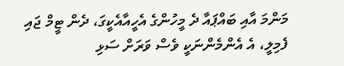މަންމަ އާއި ބައްޕައާ ދެ މީހުންގެ އެހީއާއެކީގަ، ދެން ޓީމް ޖައި ފެމިލީ، އެ އެންމެންނަކީ ވެސް ވަރަށް ސަޅި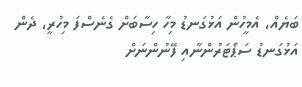ބަޔެއް، އެމީހުން އަޅުގަނޑު މިހާ ހިސާބަށް ގެނެސްފަ މިހުރީ، ދެން އަޅުގަނޑު ސަޕޯޓަރުންނާއި ފޭނުންނަށް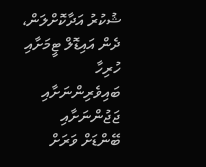ޝުކުރު އަދާކޮށްލަން، ދެން އައިޑޮލް ޓީމަށާއި ހުރިހާ ބައިވެރިންނަށާއި ޖަޖުންނަށާއި ބޭންޑަށް ވަރަށް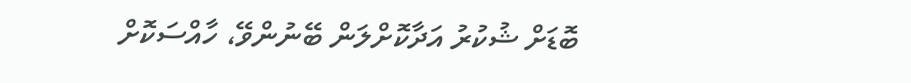ބޮޑަށް ޝުކުރު އަދާކޮށްލަން ބޭނުންވޭ، ހާއްސަކޮށް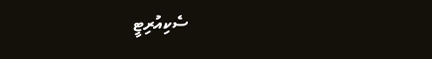ސެކިއުރިޓީ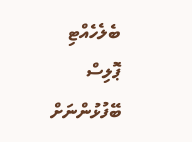ބެލެހެއްޓި ޕޮލިސް ބޭފުޅުންނަށް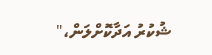ޝުކުރު އަދާކޮށްލަން،"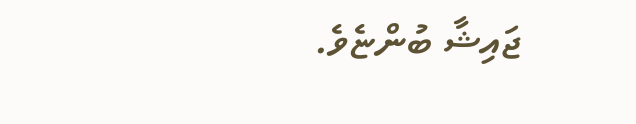ޖައިޝާ ބުންޏެވެ.